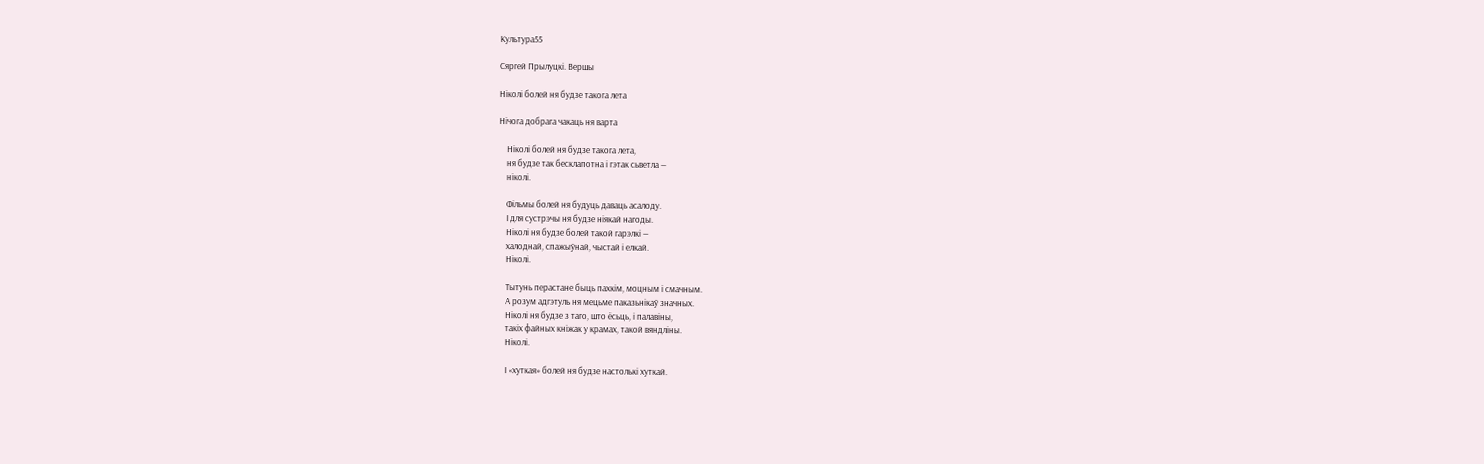Культура55

Сяргей Прылуцкі. Вершы

Ніколі болей ня будзе такога лета

Нічога добрага чакаць ня варта

    Ніколі болей ня будзе такога лета,
    ня будзе так бесклапотна і гэтак сьветла —
    ніколі.

    Фільмы болей ня будуць даваць асалоду.
    І для сустрэчы ня будзе ніякай нагоды.
    Ніколі ня будзе болей такой гарэлкі —
    халоднай, спажыўнай, чыстай і елкай.
    Ніколі.

    Тытунь перастане быць пахкім, моцным і смачным.
    А розум адгэтуль ня мецьме паказьнікаў значных.
    Ніколі ня будзе з таго, што ёсьць, і палавіны,
    такіх файных кніжак у крамах, такой вяндліны.
    Ніколі.

    І «хуткая» болей ня будзе настолькі хуткай.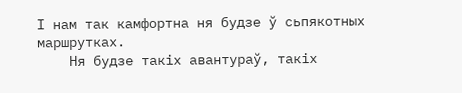І нам так камфортна ня будзе ў сьпякотных маршрутках.
    Ня будзе такіх авантураў, такіх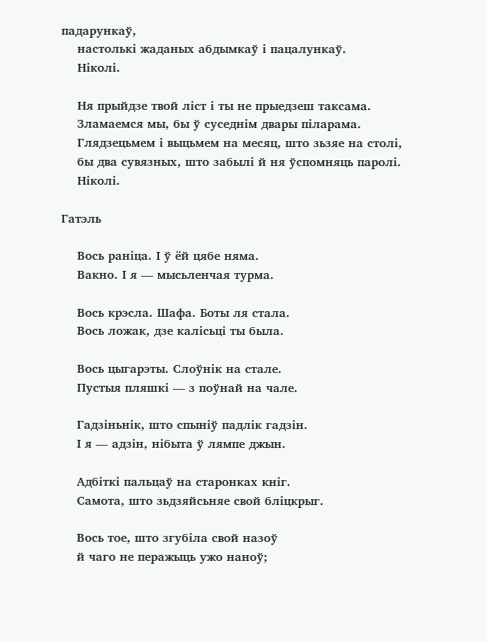падарункаў,
    настолькі жаданых абдымкаў і пацалункаў.
    Ніколі.

    Ня прыйдзе твой ліст і ты не прыедзеш таксама.
    Зламаемся мы, бы ў суседнім двары піларама.
    Глядзецьмем і выцьмем на месяц, што зьзяе на столі,
    бы два сувязных, што забылі й ня ўспомняць паролі.
    Ніколі.

Гатэль

    Вось раніца. І ў ёй цябе няма.
    Вакно. І я — мысьленчая турма.

    Вось крэсла. Шафа. Боты ля стала.
    Вось ложак, дзе калісьці ты была.

    Вось цыгарэты. Слоўнік на стале.
    Пустыя пляшкі — з поўнай на чале.

    Гадзіньнік, што спыніў падлік гадзін.
    І я — адзін, нібыта ў лямпе джын.

    Адбіткі пальцаў на старонках кніг.
    Самота, што зьдзяйсьняе свой бліцкрыг.

    Вось тое, што згубіла свой назоў
    й чаго не перажыць ужо наноў;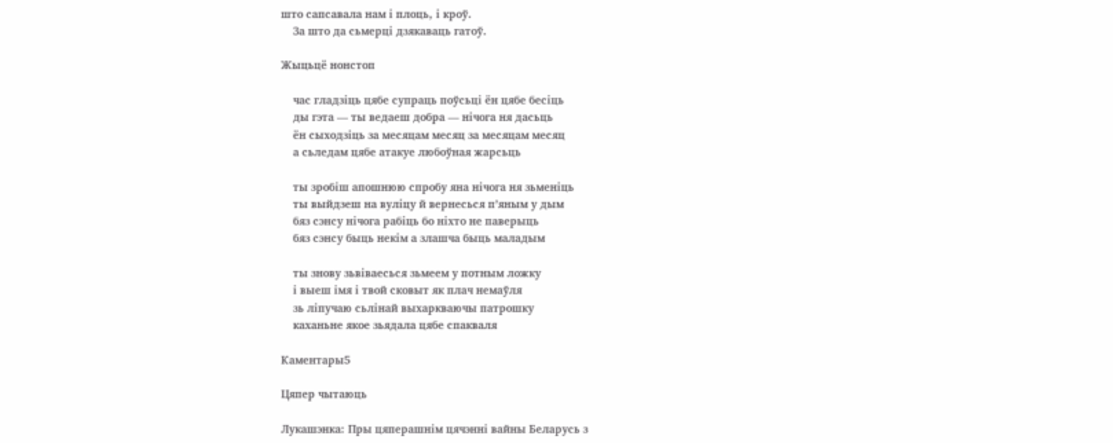што сапсавала нам і плоць, і кроў.
    За што да сьмерці дзякаваць гатоў.

Жыцьцё нонстоп

    час гладзіць цябе супраць поўсьці ён цябе бесіць
    ды гэта — ты ведаеш добра — нічога ня дасьць
    ён сыходзіць за месяцам месяц за месяцам месяц
    а сьледам цябе атакуе любоўная жарсьць

    ты зробіш апошнюю спробу яна нічога ня зьменіць
    ты выйдзеш на вуліцу й вернесься п’яным у дым
    бяз сэнсу нічога рабіць бо ніхто не паверыць
    бяз сэнсу быць некім а злашча быць маладым

    ты знову зьвіваесься зьмеем у потным ложку
    і выеш імя і твой сковыт як плач немаўля
    зь ліпучаю сьлінай выхаркваючы патрошку
    каханьне якое зьядала цябе спакваля

Каментары5

Цяпер чытаюць

Лукашэнка: Пры цяперашнім цячэнні вайны Беларусь з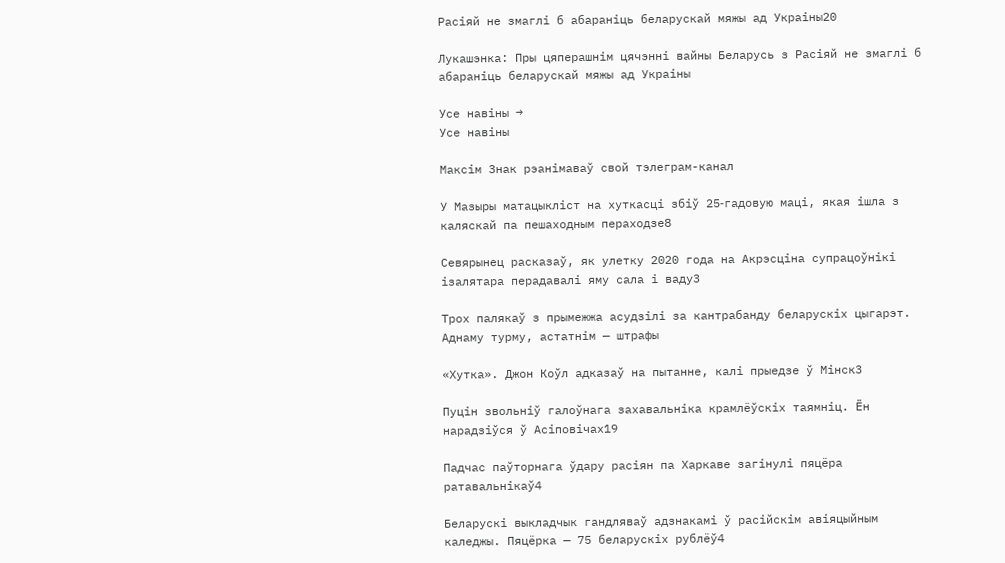Расіяй не змаглі б абараніць беларускай мяжы ад Украіны20

Лукашэнка: Пры цяперашнім цячэнні вайны Беларусь з Расіяй не змаглі б абараніць беларускай мяжы ад Украіны

Усе навіны →
Усе навіны

Максім Знак рэанімаваў свой тэлеграм-канал

У Мазыры матацыкліст на хуткасці збіў 25‑гадовую маці, якая ішла з каляскай па пешаходным пераходзе8

Севярынец расказаў, як улетку 2020 года на Акрэсціна супрацоўнікі ізалятара перадавалі яму сала і ваду3

Трох палякаў з прымежжа асудзілі за кантрабанду беларускіх цыгарэт. Аднаму турму, астатнім — штрафы

«Хутка». Джон Коўл адказаў на пытанне, калі прыедзе ў Мінск3

Пуцін звольніў галоўнага захавальніка крамлёўскіх таямніц. Ён нарадзіўся ў Асіповічах19

Падчас паўторнага ўдару расіян па Харкаве загінулі пяцёра ратавальнікаў4

Беларускі выкладчык гандляваў адзнакамі ў расійскім авіяцыйным каледжы. Пяцёрка — 75 беларускіх рублёў4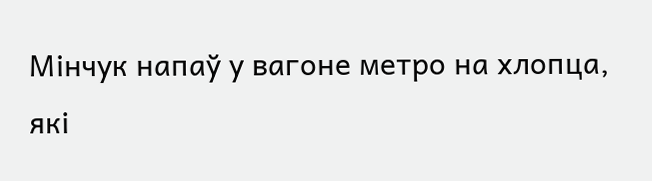Мінчук напаў у вагоне метро на хлопца, які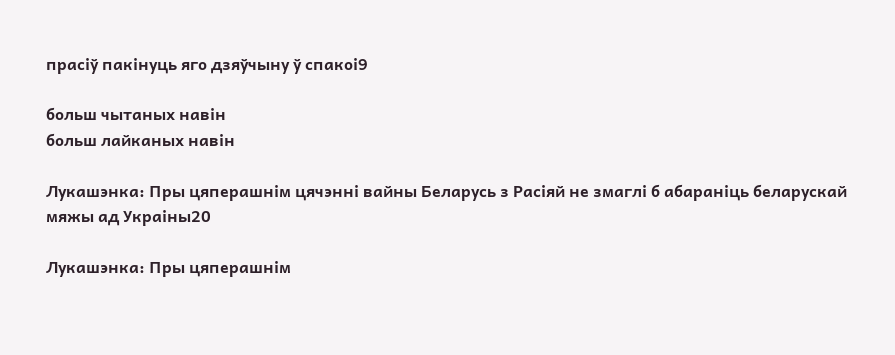прасіў пакінуць яго дзяўчыну ў спакоі9

больш чытаных навін
больш лайканых навін

Лукашэнка: Пры цяперашнім цячэнні вайны Беларусь з Расіяй не змаглі б абараніць беларускай мяжы ад Украіны20

Лукашэнка: Пры цяперашнім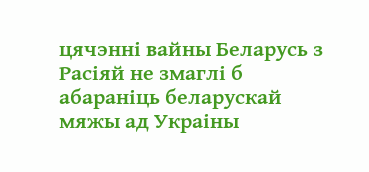цячэнні вайны Беларусь з Расіяй не змаглі б абараніць беларускай мяжы ад Украіны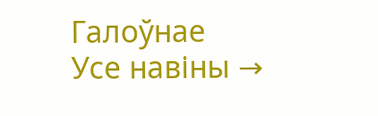Галоўнае
Усе навіны →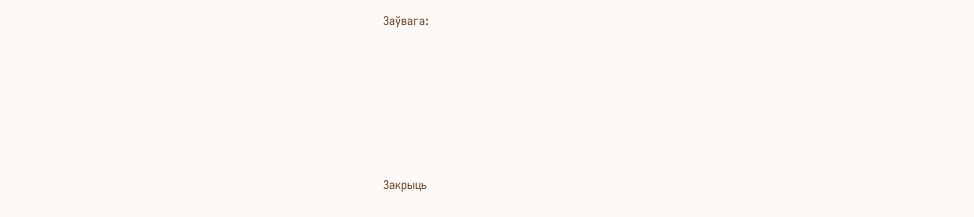Заўвага:









Закрыць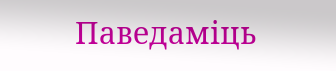Паведаміць